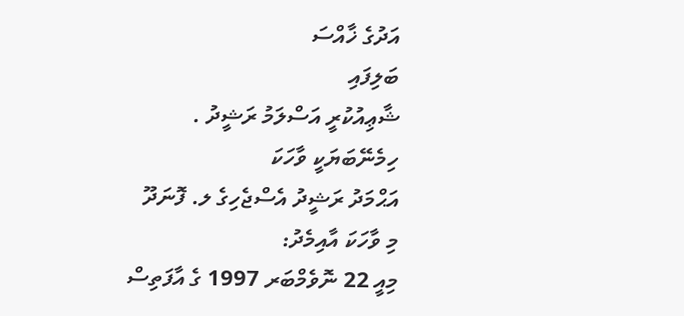އަދުގެ ޚާއްސަ
ބަލިފައި
ޝާޢިއުކުރީ އަސްލަމު ރަޝީދު . ހިމެނޭބަޔަކީ ވާހަކަ
އަޙްމަދު ރަޝީދު އެސްޖެހިގެ ލ. ފޮނަދޫ
މި ވާހަކަ އާއިމެދު:
މިއީ 22 ނޮވެމްބަރ 1997 ގެ އާފަތިސް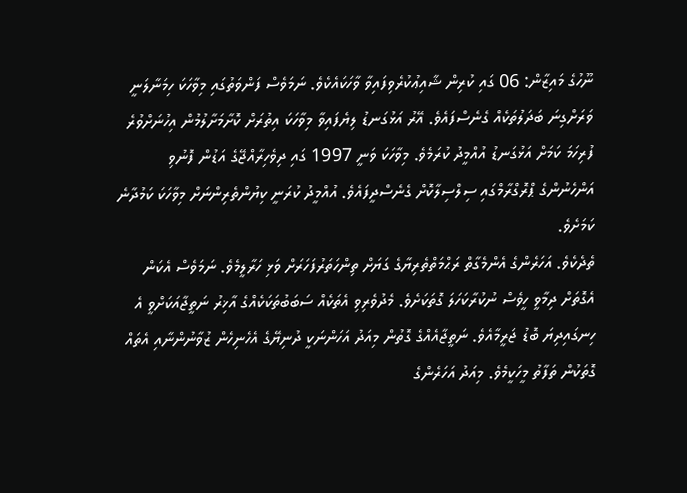ނޫހުގެ މައިޒާން: 06 ގައި ކުރިން ޝާއިޢުކުރެވިފައިވާ ވާހަކައެކެވެ. ނަމަވެސް ފަންވަތުގައި މިވާހަކަ ހިމަނާލަނީ ވަރަށްގިނަ ބަދަލުތަކެއް ގެނެސްފައެވެ. އޭރު އަޅުގަނޑު ލިޔެފައިވާ މިވާހަކަ އިތުރަށް ކޮށާމަށާލުމުން އިހުނަށްވުރެ ފުރިހަމަ ކަމަށް އަޅުގަނޑު އުއްމީދު ކުރަމެވެ. މިވާހަކަ ވަނީ 1997 ގައި ދިވެހިރާއްޖޭގެ އަޑުން ފޮނުވި އަންހެނުންގެ ޕްރޮގްރާމްގައި ސިލްސިލާކޮށް ގެނެސްދީފައެވެ. އުއްމީދު ކުރަނީ ކިޔުންތެރިންނަށް މިވާހަކަ ކަމުދާނެ ކަމަށެވެ.
ތެދެކެވެ. އަހަރެންގެ އެންމެގާތް ރަޙްމަތްތެރިޔާގެ ގަޔަށް ތިންހަތަރުފަހަރަށް ވަޅި ހަރާލީމެވެ. ނަމަވެސް އެކަން އެގޮތަށް ދިމާވީ ހީވެސް ނުކުރާކަހަލަ ގޮތަކަށެވެ. މެދުވެރިވި އެތަކެއް ސަބަބުތަކަކެއްގެ އާޚިރު ނަތީޖާއަކަށްވީ އެ ހިނގައިދިޔަ ބޮޑު ޖަރީމާއެވެ. ނަތީޖާއެއްގެ ގޮތުން މިއަދު އަހަންނަކީ ދުނިޔޭގެ އެހެނިހެން ޒުވާނުންނާއި އެތައް ގޮތަކުން ތަފާތު މީހަކީމެވެ. މިއަދު އަހަރެންގެ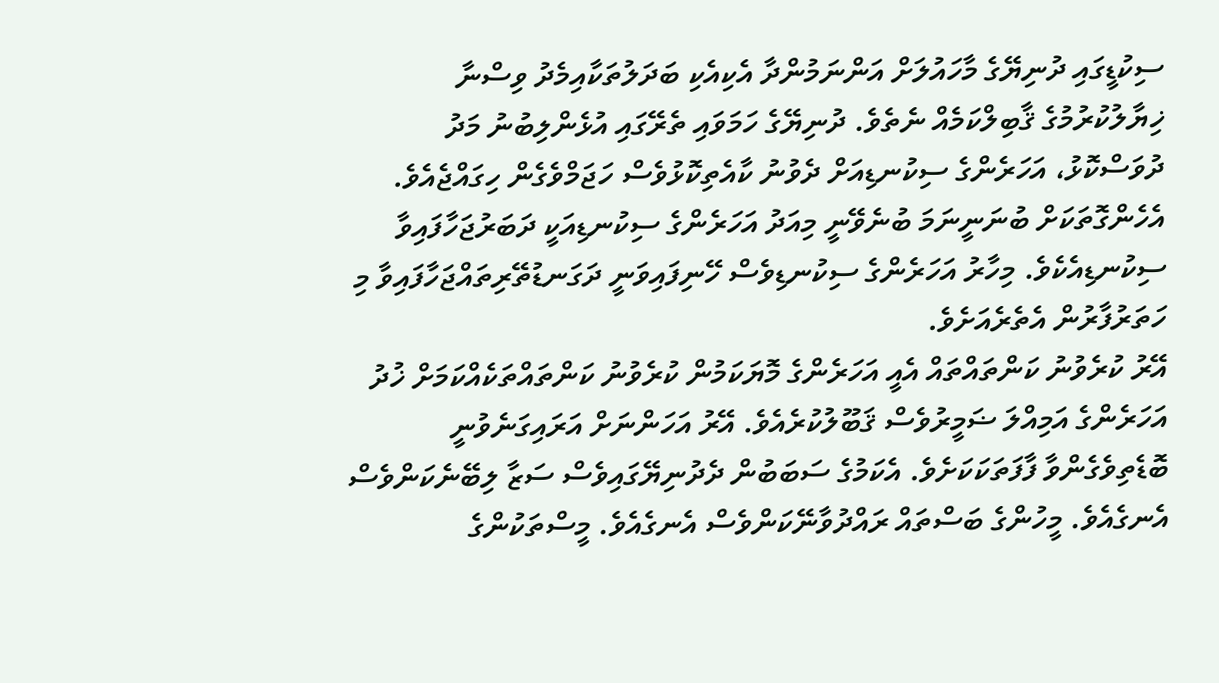ސިކުޑީގައި ދުނިޔޭގެ މާހައުލަށް އަންނަމުންދާ އެކިއެކި ބަދަލުތަކާއިމެދު ވިސްނާ ޚިޔާލުކުރުމުގެ ޤާބިލްކަމެއް ނެތެވެ. ދުނިޔޭގެ ހަމަވައި ތެރޭގައި އުޅެންލިބުނު މަދު ދުވަސްކޮޅު، އަހަރެންގެ ސިކުނޑިއަށް ދެވުނު ކާއެތިކޮޅުވެސް ހަޖަމްވެގެން ހިގައްޖެއެވެ. އެހެންގޮތަކަށް ބުނަނީނަމަ ބުނެވޭނީ މިއަދު އަހަރެންގެ ސިކުނޑިއަކީ ދަބަރުޖަހާފައިވާ ސިކުނޑިއެކެވެ. މިހާރު އަހަރެންގެ ސިކުނޑިވެސް ހޭނިފައިވަނީ ދަގަނޑުތޭރިތައްޖަހާފައިވާ މި ހަތަރުފާރުން އެތެރެއަށެވެ.
އޭރު ކުރެވުނު ކަންތައްތައް އެއީ އަހަރެންގެ މޮޔަކަމުން ކުރެވުނު ކަންތައްތަކެއްކަމަށް ޚުދު އަހަރެންގެ އަމިއްލަ ޟަމީރުވެސް ޤަބޫލުކުރެއެވެ. އޭރު އަހަންނަށް އަރައިގަނެވުނީ ބޮޑެތިވެގެންވާ ފާފަތަކަކަށެވެ. އެކަމުގެ ސަބަބުން ދެދުނިޔޭގައިވެސް ސަޒާ ލިބޭނެކަންވެސް އެނގެއެވެ. މީހުންގެ ބަސްތައް ރައްދުވާނޭކަންވެސް އެނގެއެވެ. މީސްތަކުންގެ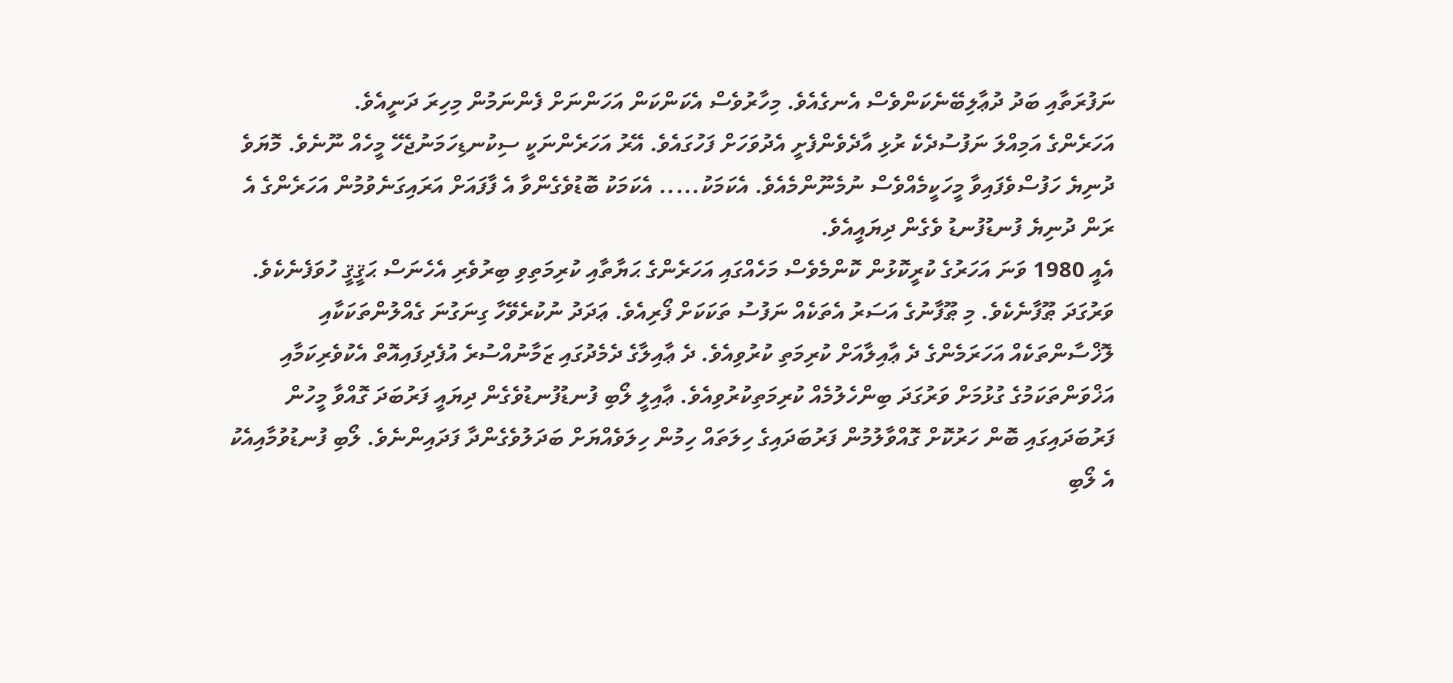ނަފުރަތާއި ބަދު ދުޢާލިބޭނެކަންވެސް އެނގެއެވެ. މިހާރުވެސް އެކަންކަން އަހަންނަށް ފެންނަމުން މިހިރަ ދަނީއެވެ.
އަހަރެންގެ އަމިއްލަ ނަފުސުދެކެ ރުޅި އާދެވެންފެށީ އެދުވަހަށް ފަހުގައެވެ. އޭރު އަހަރެންނަކީ ސިކުނޑިހަމަނުޖެހޭ މީހެއް ނޫނެވެ. މޮޔަވެ ދުނިޔެ ހަފުސްވެފައިވާ މީހަކީމެއްވެސް ނުމެނޫންމެއެވެ. އެކަމަކު..... އެކަމަކު ބޮޑުވެގެންވާ އެ ފާފައަށް އަރައިގަނެވުމުން އަހަރެންގެ އެ ރަން ދުނިޔެ ފުނޑުފުނޑު ވެގެން ދިޔައީއެވެ.
އެއީ 1980 ވަނަ އަހަރުގެ ކުރީކޮޅުން ކޮންމެވެސް މަހެއްގައި އަހަރެންގެ ޙަޔާތާއި ކުރިމަތިވި ބިރުވެރި އެހެނަސް ޙަޤީޤީ ހުވަފެނެކެވެ. ވަރުގަދަ ޠޫފާނެކެވެ. މި ޠޫފާނުގެ އަސަރު އެތަކެއް ނަފުސު ތަކަކަށް ފޯރިއެވެ. ޢަދަދު ނުކުރެވޭހާ ގިނަގުނަ ގެއްލުންތަކަކާއި ލޮޚްސާންތަކެއް އަހަރަމެންގެ ދެ ޢާއިލާއަށް ކުރިމަތި ކުރުވިއެވެ. ދެ ޢާއިލާގެ ދެމެދުގައި ޒަމާނުއްސުރެ އުފެދިފައިއޮތް އެކުވެރިކަމާއި އަޚްވަންތަކަމުގެ ގުޅުމަށް ވަރުގަދަ ބިންހެލުމެއް ކުރިމަތިކުރުވިއެވެ. ޢާއިލީ ލޯބި ފުނޑުފުނޑުވެގެން ދިޔައީ ފަރުބަދަ ގޮއްވާ މީހުން ފަރުބަދައިގައި ބޮން ހަރުކޮށް ގޮއްވާލުމުން ފަރުބަދައިގެ ހިލަތައް ހިމުން ހިލަވެއްޔަށް ބަދަލުވެގެންދާ ފަދައިންނެވެ. ލޯބި ފުނޑުވުމާއިއެކު އެ ލޯބި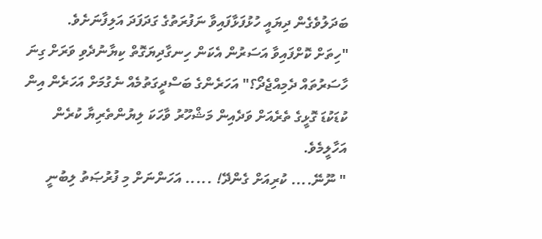ބަދަލުވެގެން ދިޔައީ ހުޅުފަޅާފައިވާ ނަފުރަތުގެ ގަދަފަދަ އަލިފާނަށެވެ.
"ހިތަށް ކޮށްފައިވާ އަސަރުން އެކަން ހިނގާދިޔަގޮތް ކިޔާނުދެވި ވަރަށް ގިނަ ހާސަރުތައް ދެމިއްޖެދޯ؟" އަހަރެންގެ ބަސްދީގަތުމެއް ނެގުމަށް އަހަރެން އިން ކުޑަކުޑަ ގޮޅީގެ ތެރެއަށް ވަދެއިން މަޝްހޫރު ވާހަކަ ލިޔުންތެރިޔާ ކުރެން އަހާލީމެވެ.
" ނޫނޭ.... ކުރިއަށް ގެންދޭ! ..... އަހަންނަށް މި ފުރުޞަތު ލިބުނީ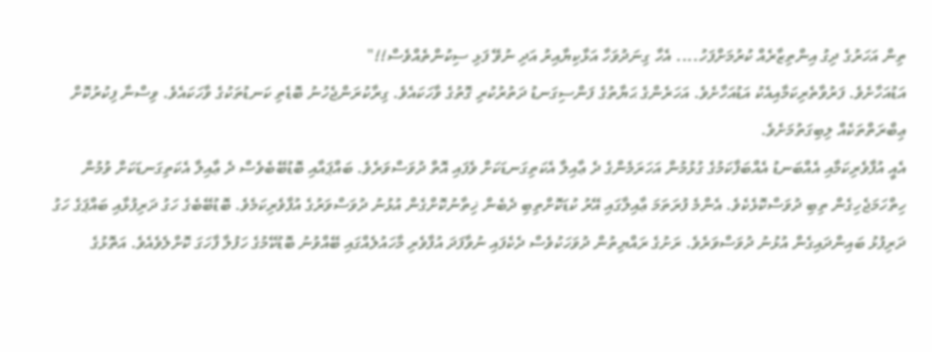ތިން އަހަރުގެ ދިގު އިންތިޒާރެއް ކުރުމަށްފަހު.... އެހާ ގިނަދުވަހާ އަޅާކިޔާއިރު އަދި ނުވޭ ފަޅި ސިކުންތެއްވެސް!!"
އަޑުއަހާށެވެ. ފަރުވާތެރިކަމާއިއެކު އަޑުއަހާށެވެ. އަހަރެންގެ ޙަޔާތުގެ ފަންސިގަނޑު ދަތުރުކުރި ގޮތުގެ ވާހަކައެވެ. ގިރާކުރަންޖެހުނު ބޮޑެތި ކަނޑުތަކުގެ ވާހަކައެވެ. ވިސްނާ ފިކުރުކޮށް ޢިބްރަތްތަކެއް ލިބިގަތުމަށެވެ.
އެއީ އުފާވެރިކަމާއި އެއްބަނޑު އެއްބަފާކަމުގެ ގުޅުމުން އަހަރަމެންގެ ދެ ޢާއިލާ އެކަތިގަނޑަކަށް ވެފައި އޮތް ދުވަސްވަރެވެ. ބައްޕައާއި ބޮޑުބޭބެވެސް ދެ ޢާއިލާ އެކަތިގަނޑަކަށް ވުމުން ހިތްހަމަޖެހިގެން ތިބި ދުވަސްކޮޅެކެވެ. އެންމެ ފުރަތަމަ ޢާއިލާގައި އޭރު ކުޑަކޮށްތިބި ދެބެން ޚިތާނުކޮށްގެން އުޅުނު ދުވަސްވަރުގެ އުފާވެރިކަމެވެ. ބޮޑުބޭބެގެ ހަގު ދަރިފުޅާއި ބައްޕަގެ ހަގު ދަރިފުޅު ބައިންދައިގެން އުޅުނު ދުވަސްވަރެވެ. ރަށުގެ ރައްޔިތުން ދުވަހަކުވެސް ދެކެފައި ނުވާފަދަ އުފާވެރި މާހައުލެއްގައި ބޭއްވުނު ބޮޑުކޭމުގެ ހަފުލާ ފާހަގަ ކޮށްލެވެއެވެ. އަތޮޅުގެ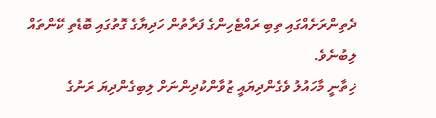ދެތިންރަށެއްގައި ތިބި ރައްޓެހިންގެ ފަރާތުން ހަދިޔާގެ ގޮތުގައި ބޮޑެތި ކޭންތައް ލިބުނެވެ.
ޚިތާނީ މާހައުލު ވެގެންދިޔައީ ޒުވާންކުދިންނަށް ލިބިގެންދިޔަ ރަނުގެ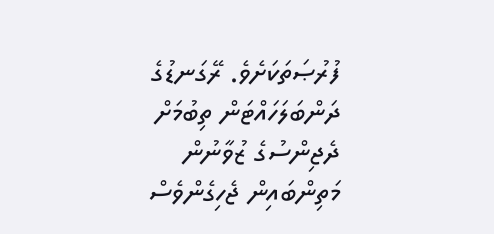ފުރުޞަތަކަށެވެ. ރޭގަނޑުގެ ދަންބަލަހައްޓަން ތިބުމަށް ދެޖިންސުގެ ޒުވާނުން މަތިންބައިން ޖެހިގެންވެސް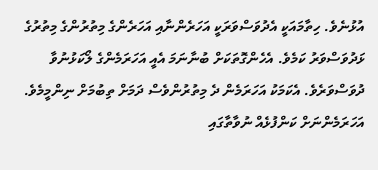އުޅުނެވެ. ހިތާމައަކީ އެދުވަސްވަރަކީ އަހަރެންނާއި އަހަރެންގެ މިތުރުންގެ މިތުރުގެ ޅަދުވަސްވަރު ކަމެވެ. އެހެންގޮތަކަށް ބުނާނަމަ އެއީ އަހަރަމެންގެ ލޯކަޅުނުވާ ދުވަސްވަރެވެ. އެކަމަކު އަހަރަމެން ދެ މިތުރުންވެސް ދަމަށް ތިބުމަށް ނިންމީމެވެ. އަހަރަމެންނަށް ކަންފުޅެއް ނުވާތާގައި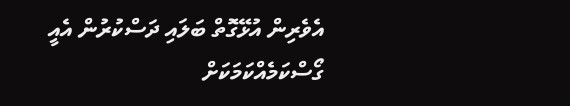އެވެރިން އުޅޭގޮތް ބަލައި ދަސްކުރުން އެއީ ގޯސްކަމެއްކަމަކަށް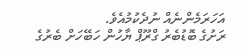އަހަރަމެންނެއް ނުދެކުމުއެވެ.
ރަށުގެ ބޮޑުބެރު ގްރޫޕް ޔާހުން ހަބޭހަށް ބެރުގެ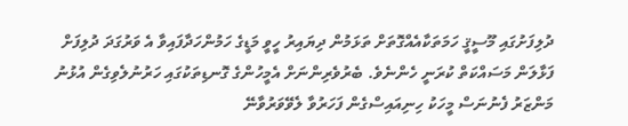ދުލިފަށުގައި މޫސީޤީ ހަމަތަކާއެއްގޮތަށް ތަޅަމުން ދިޔައިރު ހީވީ މަޑީގެ ހަމުންހަދާފައިވާ އެ ވަރުގަދަ ދުލިފަށް ފަޅާލަން މަސައްކަތް ކުރަނީ ހެންނެވެ. ބެރުވެރިންނަށް އެމީހުންގެ ގޮނޑިތަކުގައި ހަރުނުލެވިގެން އުޅުނު މަންޒަރު ފެނުނަސް މީހަކު ހިނިއައިސްގެން ފަހަރުވާ ލެވޭވަރުވާނޭ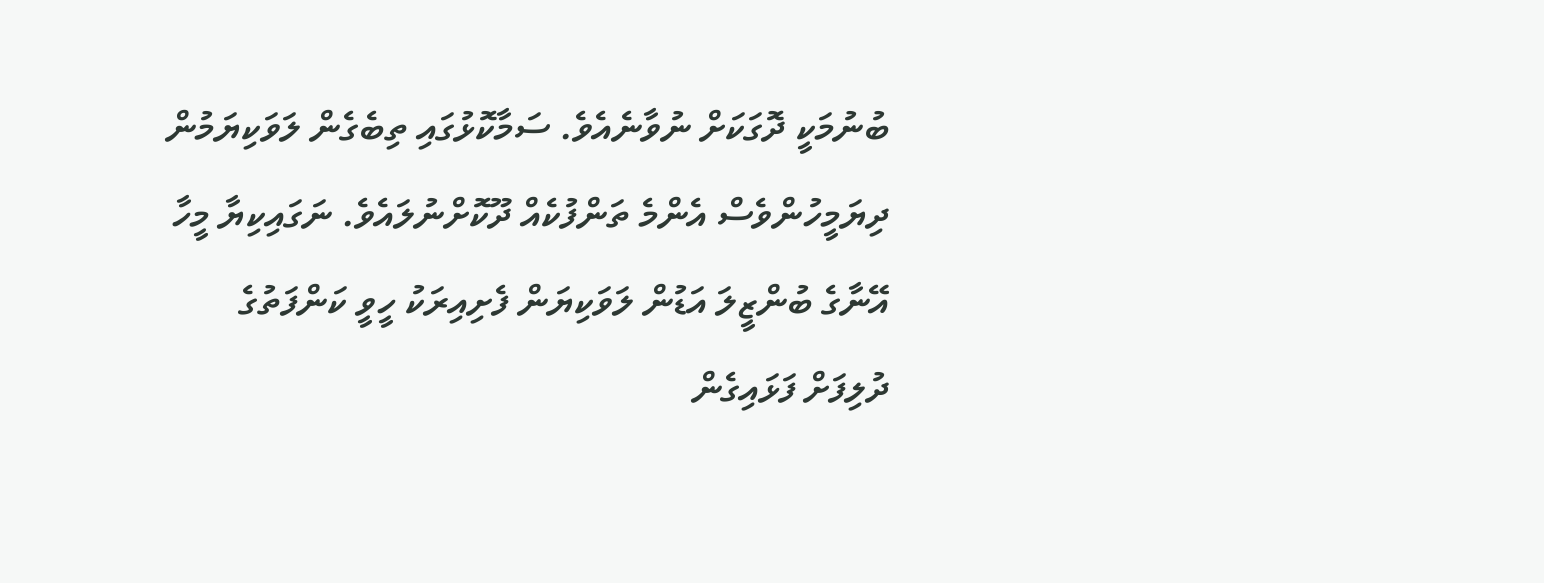ބުނުމަކީ ދޮގަކަށް ނުވާނެއެވެ. ސަމާކޮޅުގައި ތިބެގެން ލަވަކިޔަމުން ދިޔަމީހުންވެސް އެންމެ ތަންފުކެއް ދޫކޮށްނުލައެވެ. ނަގައިކިޔާ މީހާ އޭނާގެ ބުންޒީލަ އަޑުން ލަވަކިޔަން ފެށިއިރަކު ހީވީ ކަންފަތުގެ ދުލިފަށް ފަޅައިގެން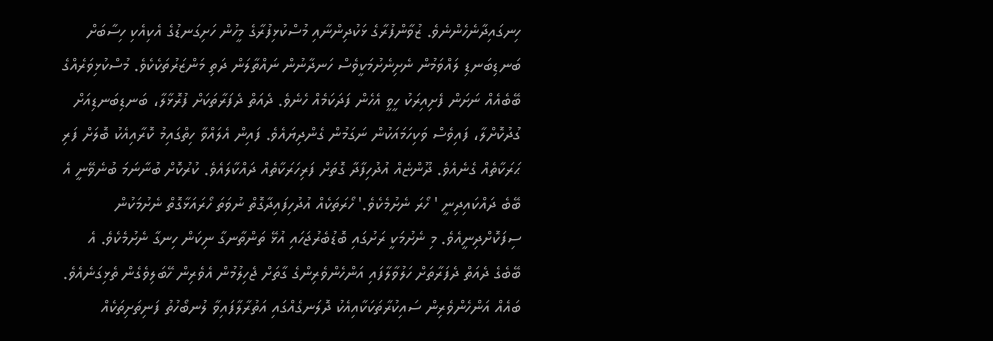ހިނގައިދާނެހެންނެވެ. ޒުވާންފުރާގެ ޅަކުދިންނާއި މުސްކުޅިފުރާގެ މީހުން ހަށިގަނޑުގެ އެކިއެކި ހިސާބަށް ބަނޑިބަނޑި ލައްވަމުން ނެށިނެށުމަކީވެސް ހަނދާނުން ނައްތާލަން ދަތި މަންޒަރުތަކެކެވެ. މުސްކުޅިވަރެއްގެ ބޭބެއެއް ނަށަން ފެށިއިރަކު ހީވީ އެހެން ފަދަކަމެއް ހެނެވެ. ދެއަތް ދެފަރާތަކަށް ފުރޮޅާލާ، ބަނޑިބަނޑިއަށް ގުދުކޮށްލާ، ފައިވެސް ވަކިހަމައަކުން ނަގަމުން ގެންދިޔައެވެ. ފައިން އެލައްވާ ހިތްގައިމު ކޮރާއިއެކު ބޮލަށް ފަރި ޙަރަކާތެއް ގެނެއެވެ. ދޫންޏެއް އުދުހިފާދާ ގޮތަށް ފަރިހަރަކާތެއް ދައްކާލައެވެ. ކުރުކޮށް ބުނާނަމަ ބުނެވޭނީ އެ ބޭބެ ދައްކައިދިނީ ' ހޯރަ ނެށުމެކެވެ.' ހޯރަތަކެއް އުދުހިފައިދާގޮތް ނުވަތަ ހޯރައަޅާގޮތް ނެށުމަކުން ސިފަކޮށްދިނީއެވެ. މި ނެށުމަކީ ރަށުގައި ބޮޑުބެރުޖަހައި އުޅޭ ތަންތާނގާ ނިކަން ހިނގާ ނެށުމެކެވެ. އެ ބޭބެގެ ދެއަތް ދެފަރާތަށް ހަލުވާލާފައި އަންހެންވެރިންގެ ގާތަށް ޖެހިލުމުން އެވެރިން ހޭބަލިވެގެން ތެޅިގަނެއެވެ.
ބައެއް އަންހެންވެރިން ސައިކުރާތަކަކާއިއެކު ދޮލަނގެއްގައި އަތުރާލާފައިވާ ލުނބޯހުތު ފަނިތަށިތަކެއް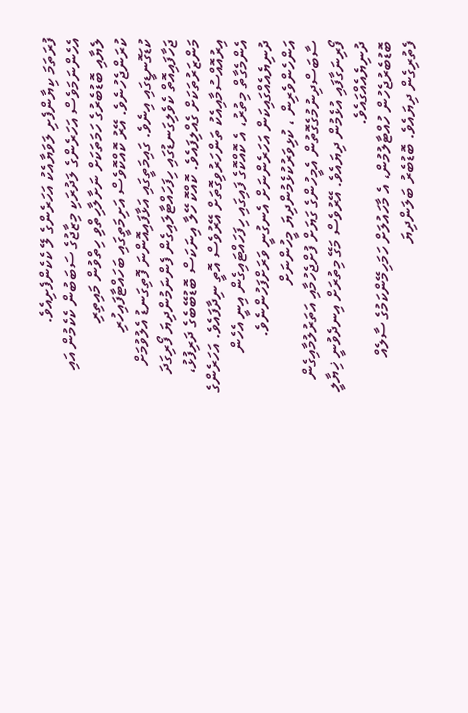ފުރަތަމަ ކިޔާންފެށި ލަވަޔާއެކު އަހަރެންގެ ލޭ ކެކެންފެށިއެވެ. އެހެންނަމަވެސް އަހަރެންގެ ލަދުރަކި މިޒާޖުގެ ސަބަބުން ކެކެމުން އައި ލެޔާއި ބޮޑުބެރުގެ ހަމަތަކަށް ނަށާލާހިތްވި ހިތްވުން މައިތިރި ކުރަންޖެހުނެވެ. އޭރު ކޮއްކޮވެސް އަށިމަތީގައި ބަހައްޓާފައިހުރި ކުޑަގޮނޑީގައި އިނެވެ. ގައިމަތީގައި އަޅާފައިއޮންނަ ފޮތިގަނޑު އެލުވުމަށް ޖަހާފައިއޮތް ކެވެލިގަނޑުގައި ހިފަހައްޓާލައިގެން ފެންނަމުންދިޔަ ފޯރިގަދަ މަންޒަރުތަކަށް ގެއްލިފައެވެ. ކޮއްކޮ ހޭލާ އިނަކަސް ބޮޑުބޭބެގެ ދަރިފުޅު، އިރުއޮއްސުމާއިއެކު ތަންހަރުވިގޮތަށް އޭރުވެސް އޮތީ ނިދާފައެވެ. އަހަރެންގެ އެންމެގާތް މިތުރު، އެ ކޮއްކޮގެ ފައިގައި ހިފަހައްޓައިގެން އިނީ އެހެން ދުނިޔެއެއްގައިކަން އަހަރެންނަށް އެނގުނީ ވަރަށްފަހުންނެވެ. އަންހެންވެރިން ، ކުޅިވަރުކުޅެމުންދިޔަ މީހުންނަށް ސާބަސްދިނުމުގެގޮތުން އެމީހުންގެ ގަޔަށް ފުށްޖެހުމާއި އަތަރުލުމާއިގެން ފޯރިނަގާފައި އުޅެމުން ދިޔައެވެ. އޭރުވެސް މަގޭ މިތުރަށް އިނދެވުނީ ޚިޔާލީ ދުނިޔެއެއްގައެވެ.
ބޮޑުބެރުޖެހުން ހުއްޓާލުމުން، އެ މާހައުލަށް ހަމަހިމޭންކަމުގެ ސާލެއް ފެތުރިގެން ދިޔައެވެ. ބޮޑުބެރު ބަލަންދިޔަ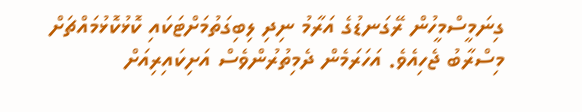ގިނަމީސްމީހުން ރޭގަނޑުގެ އަރާމު ނިދި ލިބިގަތުމަށްޓަކައި ކޮޅުކޮޅުމައްޗަށް މިސްރާބު ޖެހިއެވެ. އަހަރަމެން ދެމިތުރުންވެސް އަށިކައިރިއަށް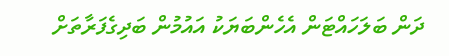ދަން ބަލަހައްޓަން އެހެންބަޔަކު އައުމުން ބަދިގެފަރާތަށް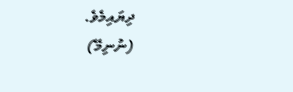ދިޔައިމެވެ.
(ނުނިމޭ)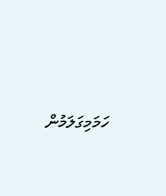ހަމަމިގަލަމުން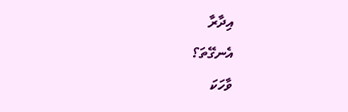އިދާރާ
އެނގޭތަ؟
ވާހަކަ